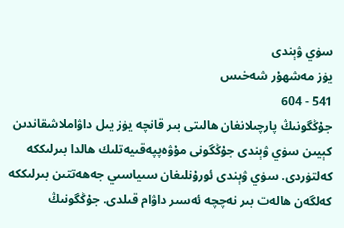سۈي ۋېندى
يۈز مەشھۇر شەخىس
541 - 604
جۇڭگونىڭ پارچىلانغان ھالىتى بىر قانچە يۈز يىل داۋاملاشقاندىن كېيىن سۈي ۋېندى جۇڭگونى مۇۋەپپەقىيەتلىك ھالدا بىرلىككە كەلتۈردى. سۈي ۋېندى ئورۇنلىغان سىياسىي جەھەتتىن بىرلىككە كەلگەن ھالەت بىر نەچچە ئەسىر داۋام قىلدى. جۇڭگونىڭ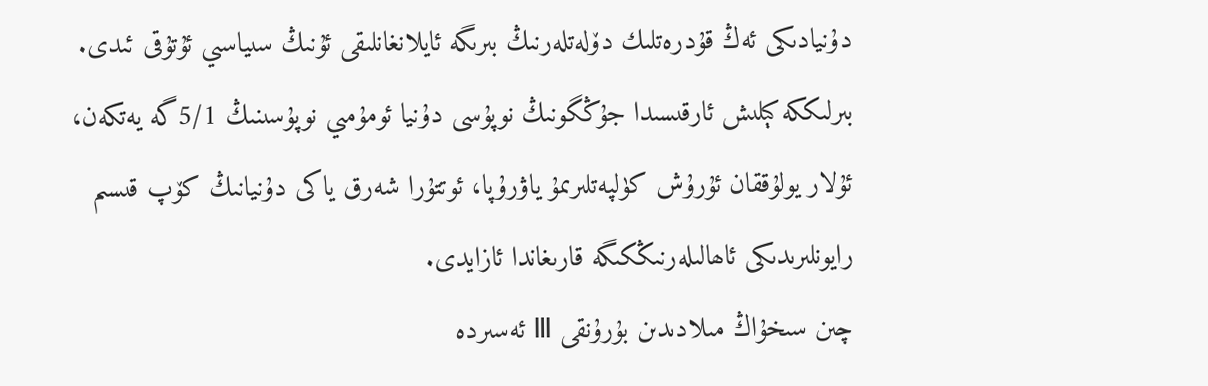دۇنيادىكى ئەڭ قۇدرەتلىك دۆلەتلەرنىڭ بىرىگە ئايلانغانلىقى ئۇنىڭ سىياسىي ئۇتۇقى ئىدى. بىرلىككە كېلىش ئارقىسىدا جۇڭگونىڭ نوپۇسى دۇنيا ئومۇمىي نوپۇسىنىڭ 5/1گە يەتكەن، ئۇلار يولۇققان ئۇرۇش كۈلپەتلىرىمۇ ياۋرۇپا، ئوتتۇرا شەرق ياكى دۇنيانىڭ كۆپ قىسىم رايونلىرىدىكى ئاھالىلەرنىڭكىگە قارىغاندا ئازايدى.
چىن سىخۇاڭ مىلادىدىن بۇرۇنقى Ⅲ ئەسىردە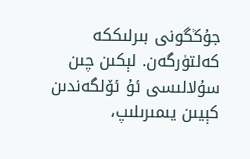جۇڭگونى بىرلىككە كەلتۈرگەن. لېكىن چىن سۇلالىسى ئۇ ئۆلگەندىن كېيىن يىمىرىلىپ،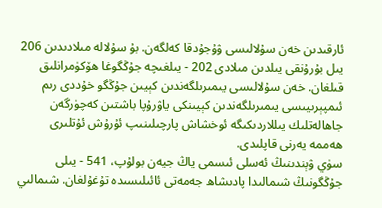ئارقىدىن خەن سۇلالىسى ۋۇجۇدقا كەلگەن. بۇ سۇلالە مىلادىدىن 206 يىل بۇرۇنقى يىلدىن مىلادى 202 - يىلغىچە جۇڭگوغا ھۆكۈمرانلىق قىلغان. خەن سۇلالىسى يىمىرىلگەندىن كېيىن جۇڭگو خۇددى رىم ئىمپېرىيىسى يىمىرىلگەندىن كېيىنكى ياۋرۇپا باشتىن كەچۈرگەن جاھالەتلىك يىللاردىكىگە ئوخشاش پارچىلىنىپ ئۇرۇش ئۇتلىرى ھەممە يەرنى قاپلىدى.
سۈي ۋېندىنىڭ ئەسلى ئىسمى ياڭ جيەن بولۇپ، 541 - يىلى جۇڭگونىڭ شىمالىدا پادىشاھ جەمەتى ئائىلىسىدە تۇغۇلغان. شىمالىي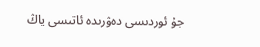جۇ ئوردىسى دەۋرىدە ئاتىسى ياڭ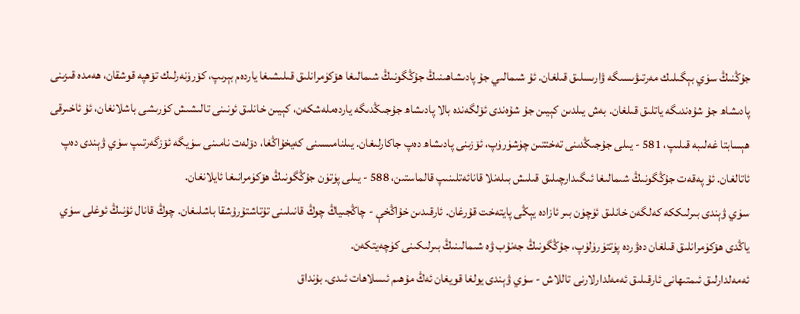جۇڭنىڭ سۈي بېگىلىك مەرتىۋىسىگە ۋارىسلىق قىلغان. ئۇ شىمالىي جۇ پادىشاھىنىڭ جۇڭگونىڭ شىمالىغا ھۆكۈمرانلىق قىلىشىغا ياردەم بېرىپ، كۆرۈنەرلىك تۆھپە قوشقان، ھەمدە قىزىنى پادىشاھ جۇ شۇەندىگە ياتلىق قىلغان. بەش يىلدىن كېيىن جۇ شۇەندى ئۆلگەندە بالا پادىشاھ جۇجىڭدىگە ياردەملەشكەن، كېيىن خانلىق ئونىنى تالىشىش كۈرىشى باشلانغان، ئۇ ئاخىرقى ھېسابتا غەلىبە قىلىپ، 581 - يىلى جۇجىڭدىنى تەختتىن چۈشۈرۈپ، ئۆزىنى پادىشاھ دەپ جاكارلىغان. يىلنامىسىنى كەيخۇاڭغا، دۆلەت نامىنى سۈيگە ئۆزگەرتىپ سۈي ۋېندى دەپ ئاتالغان. ئۇ پەقەت جۇڭگونىڭ شىمالىغا ئىگىدارچىلىق قىلىش بىلەنلا قانائەتلىنىپ قالماستىن، 588 - يىلى پۈتۈن جۇڭگونىڭ ھۆكۈمرانىغا ئايلانغان.
سۈي ۋېندى بىرلىككە كەلگەن خانلىق ئۈچۈن بىر ئازادە يېڭى پايتەخت قۇرغان. ئارقىدىن خۇاڭخې - چاڭجىياڭ چوڭ قانىلىنى تۇتاشتۇرۇشقا باشلىغان. چوڭ قانال ئۇنىڭ ئوغلى سۈي ياڭدى ھۆكۈمرانلىق قىلغان دەۋردە پۈتتۈرۈلۈپ، جۇڭگونىڭ جەنۇب ۋە شىمالىنىڭ بىرلىكىنى كۈچەيتكەن.
ئەمەلدارلىق ئىمتىھانى ئارقىلىق ئەمەلدارلارنى تاللاش - سۈي ۋېندى يولغا قويغان ئەڭ مۇھىم ئىسلاھات ئىدى. بۇنداق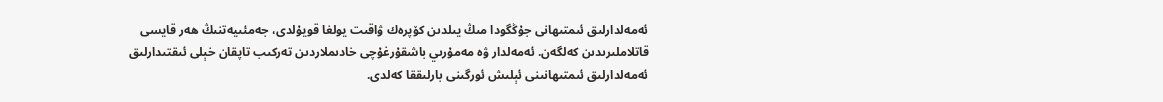ئەمەلدارلىق ئىمتىھانى جۇڭگودا مىڭ يىلدىن كۆپرەك ۋاقىت يولغا قويۇلدى، جەمئىيەتنىڭ ھەر قايسى قاتلاملىرىدىن كەلگەن. ئەمەلدار ۋە مەمۇرىي باشقۇرغۇچى خادىملاردىن تەركىب تاپقان خېلى ئىقتىدارلىق ئەمەلدارلىق ئىمتىھانىنى ئېلىش ئورگىنى بارلىققا كەلدى.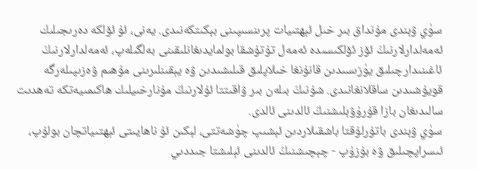سۈي ۋېندى مۇنداق بىر خىل ئېھتىيات پرىنسىپىنى بېكىتكەنىدى. يەنى، ئۇ ئۆلكە دەرىجىلىك ئەمەلدارلارنىڭ ئۆز ئۆلكىسىدە ئەمەل تۇتۇشقا بولمايدىغانلىقىنى بەلگىلەپ، ئەمەلدارلارنىڭ ئاغىنىدارچىلىق يۈزىسىدىن قانۇنغا خىلاپلىق قىلىشىدىن ۋە يېقىنلىرىنى مۇھىم ۋەزىپىلەرگە قويۇشىدىن ساقلانغانىدى. شۇنىڭ بىلەن بىر ۋاقىتتا ئۇلارنىڭ مۇنارخىيلىك ھاكىمىيەتكە تەھدىت سالىدىغان بازا قۇرۇۋېلىشنىڭ ئالدىنى ئالدى.
سۈي ۋېندى باتۇرلۇقتا باشقىلاردىن ئېشىپ چۈشەتتى، لېكىن ئۇ ناھايىتى ئېھتىياتچان بولۇپ، ئىسراپچىلىق ۋە بۇزۇپ - چېچىشنىڭ ئالدىنى ئېلىشتا جىددىي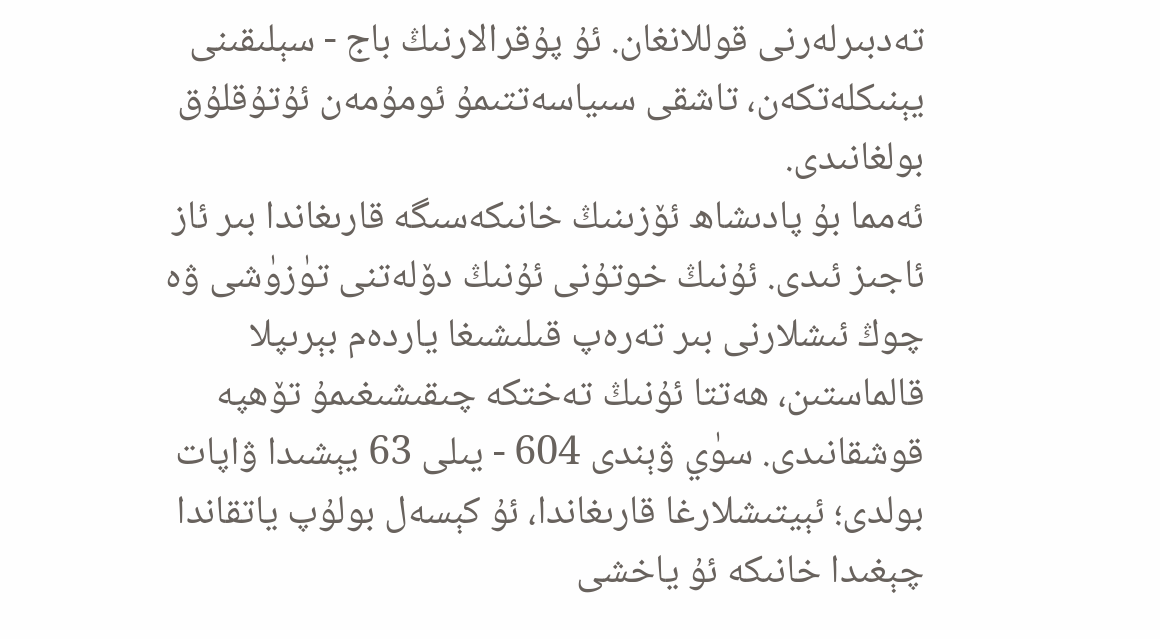تەدبىرلەرنى قوللانغان. ئۇ پۇقرالارنىڭ باج - سېلىقىنى يېنىكلەتكەن، تاشقى سىياسەتتىمۇ ئومۇمەن ئۇتۇقلۇق بولغانىدى.
ئەمما بۇ پادىشاھ ئۆزىنىڭ خانىكەسىگە قارىغاندا بىر ئاز ئاجىز ئىدى. ئۇنىڭ خوتۇنى ئۇنىڭ دۆلەتنى تۈزۈشى ۋە چوڭ ئىشلارنى بىر تەرەپ قىلىشىغا ياردەم بېرىپلا قالماستىن، ھەتتا ئۇنىڭ تەختكە چىقىشىغىمۇ تۆھپە قوشقانىدى. سۈي ۋېندى 604 - يىلى 63 يېشىدا ۋاپات بولدى؛ ئېيتىشلارغا قارىغاندا، ئۇ كېسەل بولۇپ ياتقاندا چېغىدا خانىكە ئۇ ياخشى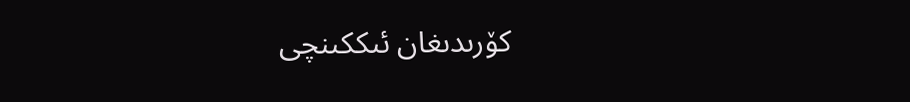كۆرىدىغان ئىككىنچى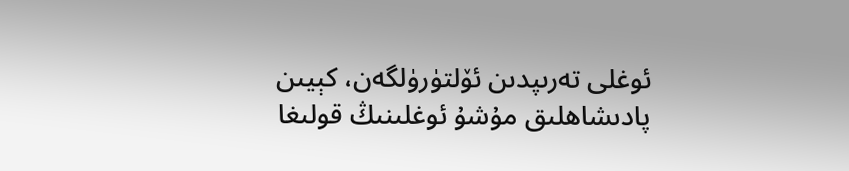ئوغلى تەرىپدىن ئۆلتۈرۈلگەن، كېيىن پادىشاھلىق مۇشۇ ئوغلىنىڭ قولىغا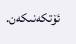ئۆتكەنىكەن.